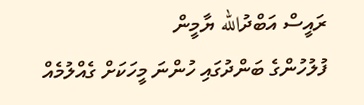ރައީސް އަބްދުالله ޔާމީން
ފުލުހުންގެ ބަންދުގައި ހުންނަ މީހަކަށް ގެއްލުމެއް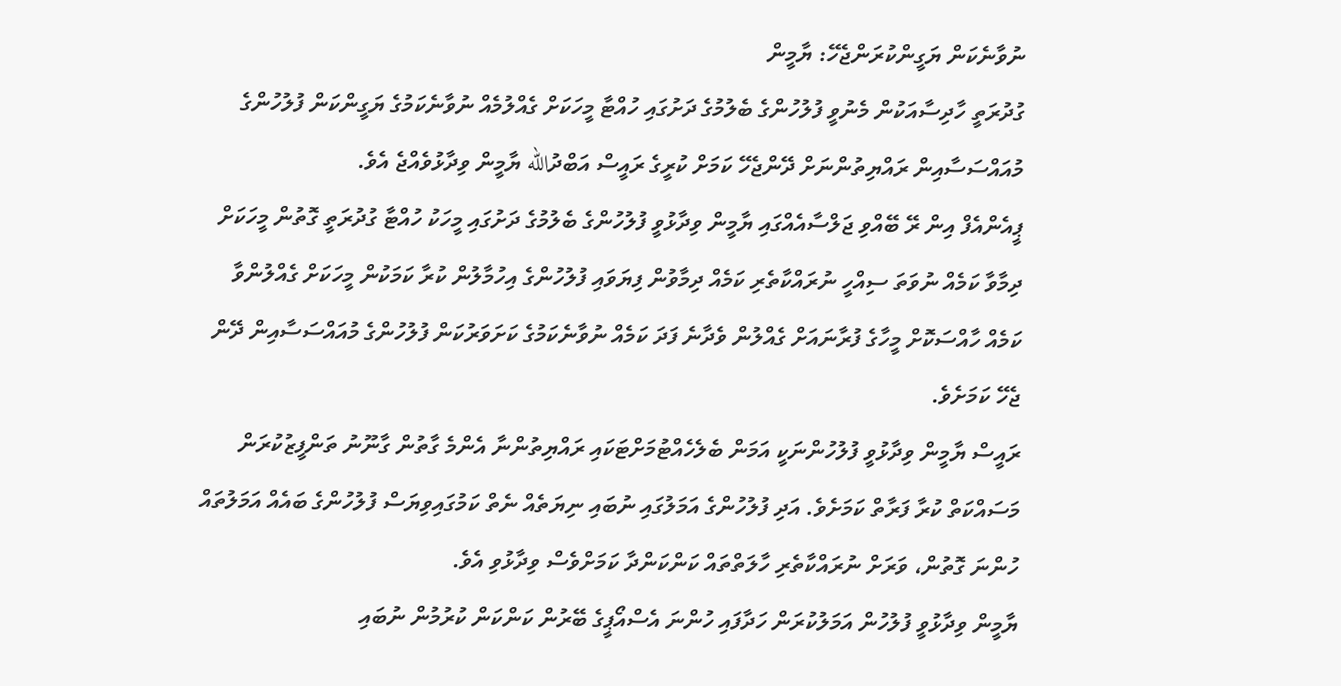ނުވާނެކަން ޔަގީންކުރަންޖެހޭ: ޔާމީން
ގުދުރަތީ ހާދިސާއަކުން މެނުވީ ފުލުހުންގެ ބެލުމުގެ ދަށުގައި ހުއްޓާ މީހަކަށް ގެއްލުމެއް ނުވާނެކަމުގެ ޔަގީންކަން ފުލުހުންގެ މުއައްސަސާއިން ރައްޔިތުންނަށް ދޭންޖެހޭ ކަމަށް ކުރީގެ ރައީސް އަބްދުالله ޔާމީން ވިދާޅުވެއްޖެ އެވެ.
ޕީއެންއެފް އިން ރޭ ބޭއްވި ޖަލްސާއެއްގައި ޔާމީން ވިދާޅުވީ ފުލުހުންގެ ބެލުމުގެ ދަށުގައި މީހަކު ހުއްޓާ ގުދުރަތީ ގޮތުން މީހަކަށް ދިމާވާ ކަމެއް ނުވަތަ ސިއްހީ ނުރައްކާތެރި ކަމެއް ދިމާވުން ފިޔަވައި ފުލުހުންގެ އިހުމާލުން ކުރާ ކަމަކުން މީހަކަށް ގެއްލުންވާ ކަމެއް ހާއްސަކޮށް މީހާގެ ފުރާނައަށް ގެއްލުން ވެދާނެ ފަދަ ކަމެއް ނުވާނެކަމުގެ ކަށަވަރުކަން ފުލުހުންގެ މުއައްސަސާއިން ދޭން ޖެހޭ ކަމަށެވެ.
ރައީސް ޔާމީން ވިދާޅުވީ ފުލުހުންނަކީ އަމަން ބެލެހެއްޓުމަށްޓަކައި ރައްޔިތުންނާ އެންމެ ގާތުން ގާނޫނު ތަންފީޒުކުރަން މަސައްކަތް ކުރާ ފަރާތް ކަމަށެވެ. އަދި ފުލުހުންގެ އަމަލުގައި ނުބައި ނިޔަތެއް ނެތް ކަމުގައިވިޔަސް ފުލުހުންގެ ބައެއް އަމަލުތައް ހުންނަ ގޮތުން، ވަރަށް ނުރައްކާތެރި ހާލަތްތައް ކަންކަންދާ ކަމަށްވެސް ވިދާޅުވި އެވެ.
ޔާމީން ވިދާޅުވީ ފުލުހުން އަމަލުކުރަން ހަދާފައި ހުންނަ އެސްއޯޕީގެ ބޭރުން ކަންކަން ކުރުމުން ނުބައި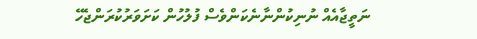ނަތީޖާއެއް ނުނިކުންނާނެކަންވެސް ފުލުހުން ކަށަވަރުކުރަންޖެހޭ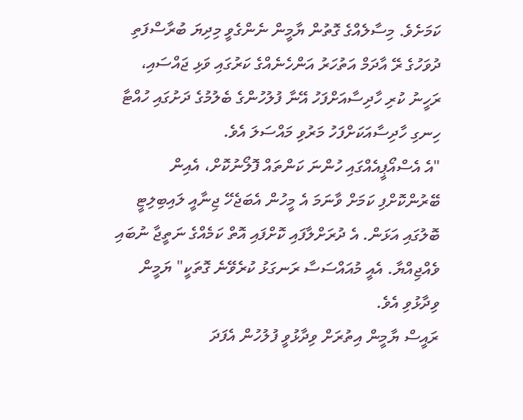ކަމަށެވެ. މިސާލެއްގެ ގޮތުން ޔާމީން ނެންގެވީ މިދިޔަ ބުރާސްފަތި ދުވަހުގެ ރޭ އާދަމް އަތުހަރު އަންހެނެއްގެ ކަރުގައި ވަޅި ޖައްސައި، ރަހީނު ކުރި ހާދިސާއަށްފަހު އޭނާ ފުލުހުންގެ ބެލުމުގެ ދަށުގައި ހުއްޓާ ހިނގި ހާދިސާއަކަށްފަހު މަރުވި މައްސަލަ އެވެ.
"އެ އެސްއޯޕީއެއްގައި ހުންނަ ކަންތައް ފޮލޯނުކޮށް، އެއިން ބޭރުންކޮށްފި ކަމަށް ވާނަމަ އެ މީހުން އެބަޖެހޭ ޖިނާއީ ލައިބިލިޓީ ބޮލުގައި އަޅަން. އެ ދުރަށްލާފައި ކޮށްފައި އޮތް ކަމެއްގެ ނަތީޖާ ނުބައި ވެއްޖިއްޔާ. އެއީ މުއައްސަސާ ރަނގަޅު ކުރެވޭނެ ގޮތަކީ" ޔަމީން ވިދާޅުވި އެވެ.
ރައީސް ޔާމީން އިތުރަށް ވިދާޅުވީ ފުލުހުން އެފަދަ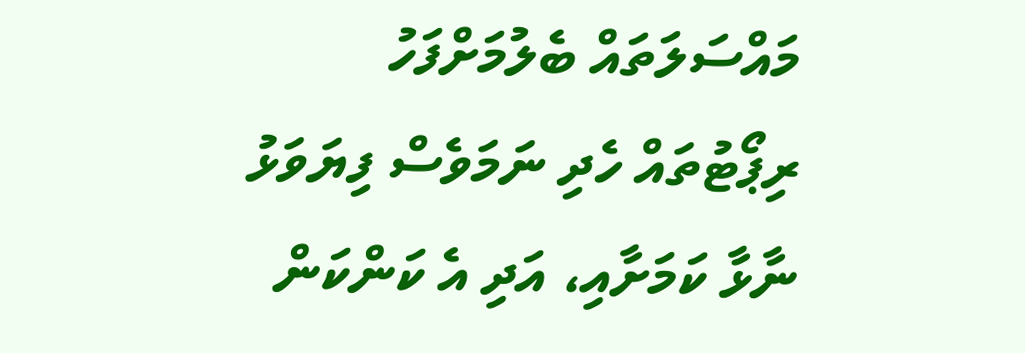މައްސަލަތައް ބެލުމަށްފަހު ރިޕޯޓުތައް ހެދި ނަމަވެސް ފިޔަވަޅު ނާޅާ ކަމަށާއި، އަދި އެ ކަންކަން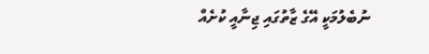ނުބެލުމަކީ އޭގެ ޒާތުގައި ޖިނާއީ ކުށެއް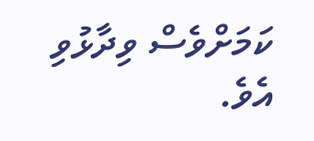ކަމަށްވެސް ވިދާޅުވި އެވެ.